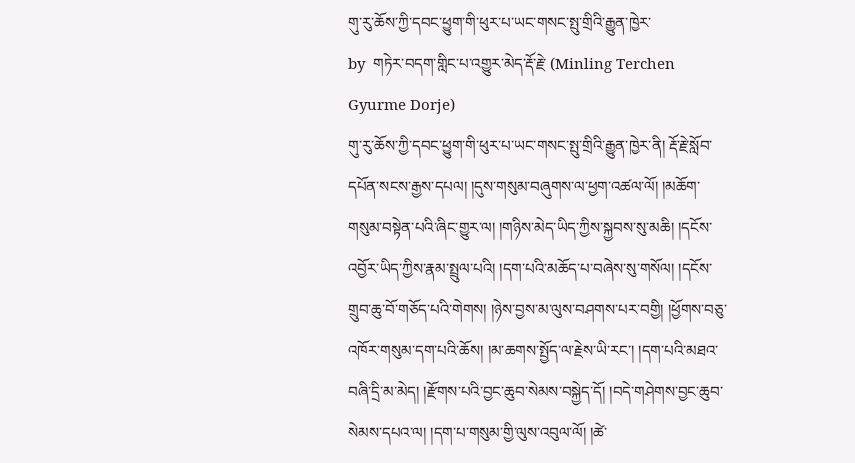གུ་རུ་ཆོས་ཀྱི་དབང་ཕྱུག་གི་ཕུར་པ་ཡང་གསང་སྤུ་གྲིའི་རྒྱུན་ཁྱེར་
by  གཏེར་བདག་གླིང་པ་འགྱུར་མེད་རྡོ་རྗེ་ (Minling Terchen Gyurme Dorje)
གུ་རུ་ཆོས་ཀྱི་དབང་ཕྱུག་གི་ཕུར་པ་ཡང་གསང་སྤུ་གྲིའི་རྒྱུན་ཁྱེར་ནི། རྡོ་རྗེ་སློབ་དཔོན་སངས་རྒྱས་དཔལ། །དུས་གསུམ་བཞུགས་ལ་ཕྱག་འཚལ་ལོ། །མཆོག་གསུམ་བསྟེན་པའི་ཞིང་གྱུར་ལ། །གཉིས་མེད་ཡིད་ཀྱིས་སྐྱབས་སུ་མཆི། །དངོས་འབྱོར་ཡིད་ཀྱིས་རྣམ་སྤྲུལ་པའི། །དག་པའི་མཆོད་པ་བཞེས་སུ་གསོལ། །དངོས་གྲུབ་ཆུ་བོ་གཅོད་པའི་གེགས། །ཉེས་བྱས་མ་ལུས་བཤགས་པར་བགྱི། །ཕྱོགས་བཅུ་འཁོར་གསུམ་དག་པའི་ཆོས། །མ་ཆགས་སྤྱོད་ལ་རྗེས་ཡི་རང་། །དག་པའི་མཐའ་བཞི་དྲི་མ་མེད། །རྫོགས་པའི་བྱང་ཆུབ་སེམས་བསྐྱེད་དོ། །བདེ་གཤེགས་བྱང་ཆུབ་སེམས་དཔའ་ལ། །དག་པ་གསུམ་གྱི་ལུས་འབུལ་ལོ། །ཚེ་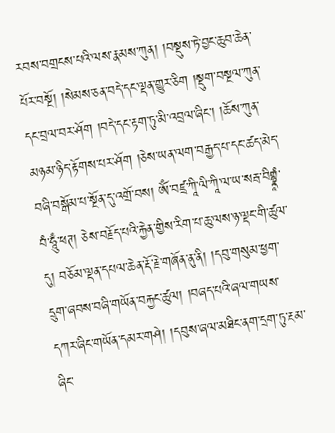རབས་བགྲངས་པའི་ལས་རྣམས་ཀུན། །བསྡུས་ཏེ་བྱང་ཆུབ་ཆེན་པོར་བསྔོ། །སེམས་ཅན་བདེ་དང་ལྡན་གྱུར་ཅིག །སྡུག་བསྔལ་ཀུན་དང་བྲལ་བར་ཤོག །བདེ་དང་རྟག་ཏུ་མི་འབྲལ་ཞིང་། །ཆོས་ཀུན་མཉམ་ཉིད་རྟོགས་པར་ཤོག །ཅེས་ཡན་ལག་བརྒྱད་པ་དང་ཚད་མེད་བཞི་བསྒོམ་པ་སྔོན་དུ་འགྲོ་བས། ཨོཾ་བཛྲ་ཀཱི་ལི་ཀཱི་ལ་ཡ་སརྦ་བིགྷྣཱཾ་བཾ་ཧཱུྃ་ཕཊ། ཅེས་བརྗོད་པའི་རྐྱེན་གྱིས་རིག་པ་ཆུ་ལས་ཉ་ལྡང་གི་ཚུལ་དུ། བཅོམ་ལྡན་དཔལ་ཆེན་རྡོ་རྗེ་གཞོན་ནུ་ནི། །དབུ་གསུམ་ཕྱག་དྲུག་ཞབས་བཞི་གཡོན་བརྐྱང་ཚུལ། །བཞད་པའི་ཞལ་གཡས་དཀར་ཞིང་གཡོན་དམར་གཤེ། །དབུས་ཞལ་མཐིང་ནག་དྲག་ཏུ་རྔམ་ཞིང་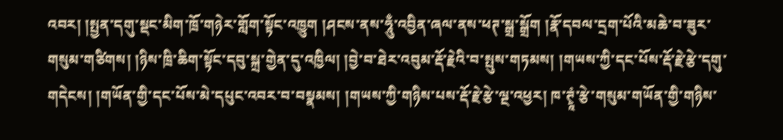འབར། །སྤྱན་དགུ་སྡང་མིག་ཁྲོ་གཉེར་གློག་སྟོང་འཁྱུག །ཤངས་ནས་ཧཱུྃ་འབྱིན་ཞལ་ནས་ཕཊ་སྒྲ་སྒྲོག །རྣོ་དབལ་དྲག་པོའི་མཆེ་བ་ཟུར་གསུམ་གཙིགས། །ཉིས་ཁྲི་ཆིག་སྟོང་དབུ་སྐྲ་གྱེན་དུ་འཁྱིལ། །བྱེ་བ་ཐེར་འབུམ་རྡོ་རྗེའི་བ་སྤུས་གཏམས། །གཡས་ཀྱི་དང་པོས་རྡོ་རྗེ་རྩེ་དགུ་གདེངས། །གཡོན་གྱི་དང་པོས་མེ་དཔུང་འབར་བ་བསྣམས། །གཡས་ཀྱི་གཉིས་པས་རྡོ་རྗེ་རྩེ་ལྔ་འཕྱར། ཁ་ཊྭཱཾ་རྩེ་གསུམ་གཡོན་གྱི་གཉིས་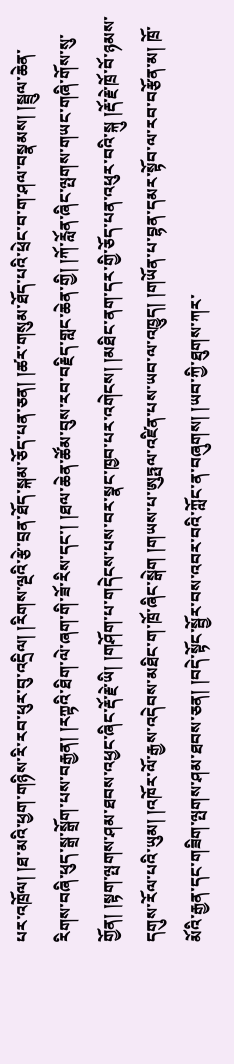པར་འཁྲོལ། །ཐ་མའི་ཕྱག་གཉིས་རི་རབ་ཕུར་བུ་འདྲིལ། །རིགས་ལྔའི་རྩེ་བྲན་ཐོད་སྐམ་ཅོད་པན་ཅན། །ཚར་གསུམ་ཐོད་པའི་ཕྲེང་བ་ག་ཤལ་བསྣམས། །སྦྲུལ་ཆེན་རིགས་བཞི་ཕུད་སྒྲ་སྒྲོག་པས་བརྒྱན། །རཀྟའི་ཐིག་ལེ་ཞག་གི་ཟོ་རིས་དང་། །ཐལ་ཆེན་ཚོམ་བུས་རབ་བརྗིད་གླང་ཆེན་གྱི། །ཀོ་རློན་ཞིང་ལྤགས་གཡང་གཞི་གོས་སུ་གྱོན། །སྟག་ལྤགས་ཤམ་ཐབས་འཕྱང་ཞིང་རྡོ་རྗེ་ཡི། །གཤོག་པ་གདེངས་པས་བར་སྣང་ཁྱབ་པར་འགེངས། །མཐིང་ནག་དར་གྱི་ཅོད་པན་འཕུར་བའི་སྐུ །རྡོ་རྗེ་ཁྲོ་བོ་ཉམས་དགུས་རོལ་པའི་ཡུམ། །འཁོར་ལོ་རྒྱས་འདེབས་མཐིང་ག་ཁྲོ་ཞིང་སྒེག །གཡས་པ་ཨུཏྤལ་འཛིན་པས་ཡབ་ལ་འཁྱུད། །གཡོན་པ་བྷན་དམར་སྟོབ་ལ་རབ་བརྩོན་མ། ཁྲོ་མོའི་རྒྱན་དང་གཟིག་ལྤགས་ཤམ་ཐབས་ཅན། །བདེ་སྟོང་སྦྱོར་བས་འབར་བའི་ཀློང་ན་བཞུགས། །ཡབ་ཀྱི་ཐུགས་ཀར་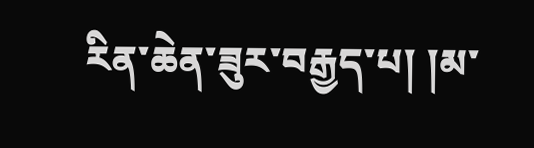རིན་ཆེན་ཟུར་བརྒྱད་པ། །མ་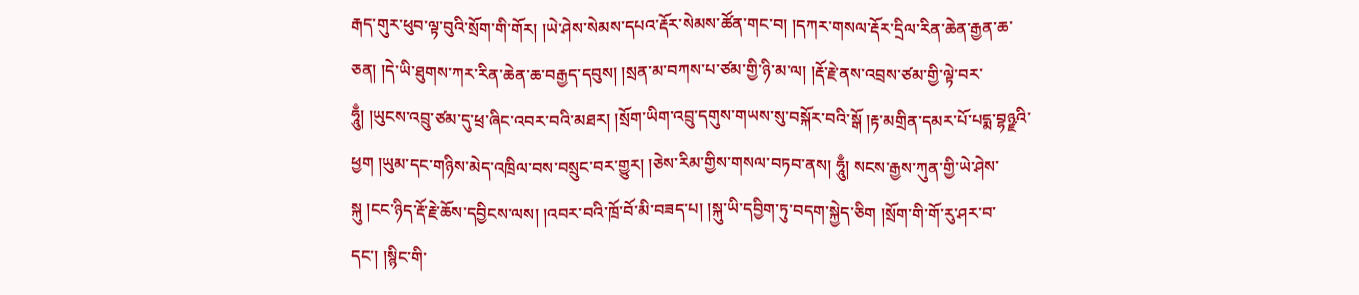རྒད་གུར་ཕུབ་ལྟ་བུའི་སྲོག་གི་གོར། །ཡེ་ཤེས་སེམས་དཔའ་རྡོར་སེམས་ཚོན་གང་བ། །དཀར་གསལ་རྡོར་དྲིལ་རིན་ཆེན་རྒྱན་ཆ་ཅན། །དེ་ཡི་ཐུགས་ཀར་རིན་ཆེན་ཆ་བརྒྱད་དབུས། །སྲན་མ་བཀས་པ་ཙམ་གྱི་ཉི་མ་ལ། །རྡོ་རྗེ་ནས་འབྲས་ཙམ་གྱི་ལྟེ་བར་ཧཱུྃ། །ཡུངས་འབྲུ་ཙམ་དུ་ཕྲ་ཞིང་འབར་བའི་མཐར། །སྲོག་ཡིག་འབྲུ་དགུས་གཡས་སུ་བསྐོར་བའི་སྒོ །རྟ་མགྲིན་དམར་པོ་པདྨ་བྷཉྫའི་ཕྱག །ཡུམ་དང་གཉིས་མེད་འཁྲིལ་བས་བསྲུང་བར་གྱུར། །ཅེས་རིམ་གྱིས་གསལ་བཏབ་ནས། ཧཱུྃ། སངས་རྒྱས་ཀུན་གྱི་ཡེ་ཤེས་སྐུ །ངང་ཉིད་རྡོ་རྗེ་ཆོས་དབྱིངས་ལས། །འབར་བའི་ཁྲོ་བོ་མི་བཟད་པ། །སྐུ་ཡི་དབྱིག་ཏུ་བདག་སྐྱེད་ཅིག །སྲོག་གི་གོ་རུ་ཤར་བ་དང་། །སྙིང་གི་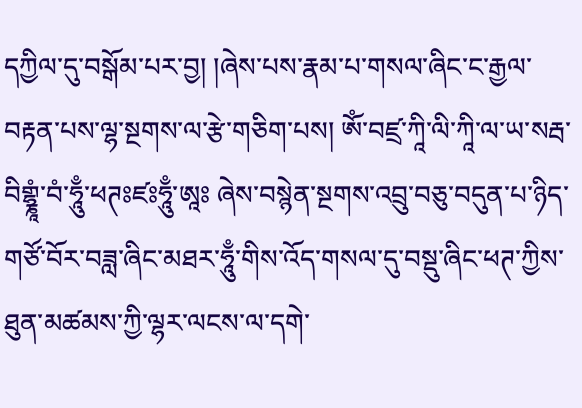དཀྱིལ་དུ་བསྒོམ་པར་བྱ། །ཞེས་པས་རྣམ་པ་གསལ་ཞིང་ང་རྒྱལ་བརྟན་པས་ལྷ་སྔགས་ལ་རྩེ་གཅིག་པས། ཨོཾ་བཛྲ་ཀཱི་ལི་ཀཱི་ལ་ཡ་སརྦ་བིགྷྣཱཾ་བཾ་ཧཱུྃ་ཕཊཿཛཿཧཱུྃ་ཨཱཿ ཞེས་བསྙེན་སྔགས་འབྲུ་བཅུ་བདུན་པ་ཉིད་གཙོ་བོར་བཟླ་ཞིང་མཐར་ཧཱུྃ་གིས་འོད་གསལ་དུ་བསྡུ་ཞིང་ཕཊ་ཀྱིས་ཐུན་མཚམས་ཀྱི་ལྷར་ལངས་ལ་དགེ་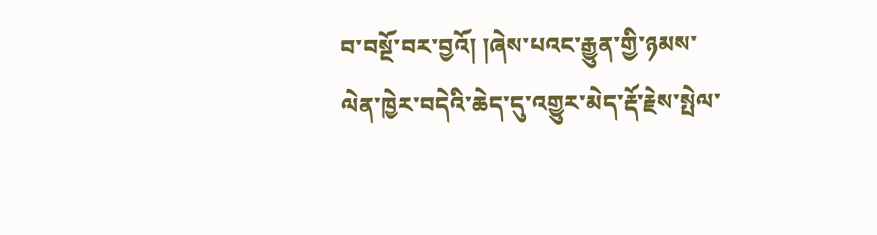བ་བསྔོ་བར་བྱའོ། །ཞེས་པའང་རྒྱུན་གྱི་ཉམས་ལེན་ཁྱེར་བདེའི་ཆེད་དུ་འགྱུར་མེད་རྡོ་རྗེས་སྤེལ་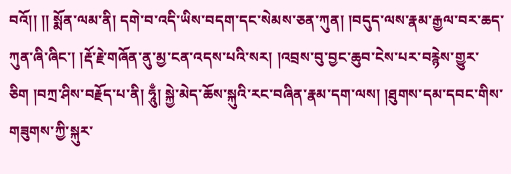བའོ།། །། སྨོན་ལམ་ནི། དགེ་བ་འདི་ཡིས་བདག་དང་སེམས་ཅན་ཀུན། །བདུད་ལས་རྣམ་རྒྱལ་བར་ཆད་ཀུན་ཞི་ཞིང་། །རྡོ་རྗེ་གཞོན་ནུ་མྱ་ངན་འདས་པའི་སར། །འབྲས་བུ་བྱང་ཆུབ་ངེས་པར་བརྙེས་གྱུར་ཅིག །བཀྲ་ཤིས་བརྗོད་པ་ནི། ཧཱུྃ། སྐྱེ་མེད་ཆོས་སྐུའི་རང་བཞིན་རྣམ་དག་ལས། །ཐུགས་དམ་དབང་གིས་གཟུགས་ཀྱི་སྐུར་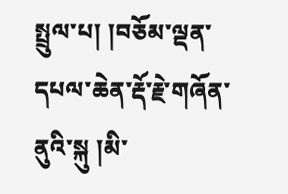སྤྲུལ་པ། །བཅོམ་ལྡན་དཔལ་ཆེན་རྡོ་རྗེ་གཞོན་ནུའི་སྐུ །མི་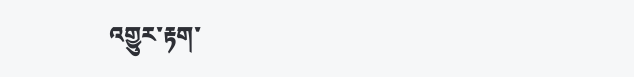འགྱུར་རྟག་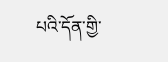པའི་དོན་གྱི་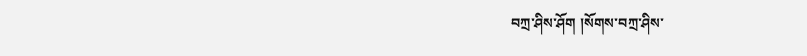བཀྲ་ཤིས་ཤོག །སོགས་བཀྲ་ཤིས་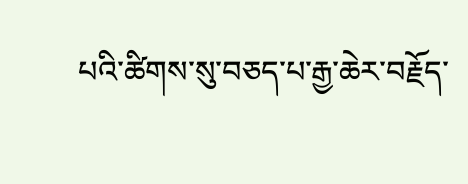པའི་ཚིགས་སུ་བཅད་པ་རྒྱ་ཆེར་བརྗོད་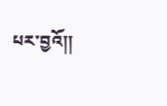པར་བྱའོ།།